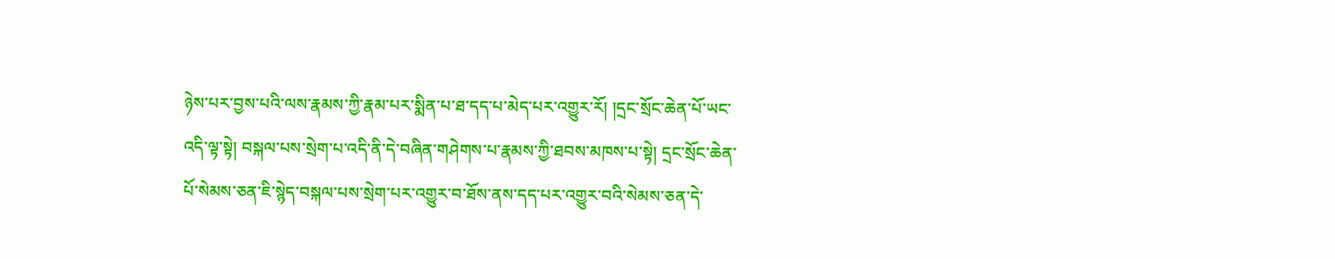ཉེས་པར་བྱས་པའི་ལས་རྣམས་ཀྱི་རྣམ་པར་སྨིན་པ་ཐ་དད་པ་མེད་པར་འགྱུར་རོ། །དྲང་སྲོང་ཆེན་པོ་ཡང་འདི་ལྟ་སྟེ། བསྐལ་པས་སྲེག་པ་འདི་ནི་དེ་བཞིན་གཤེགས་པ་རྣམས་ཀྱི་ཐབས་མཁས་པ་སྟེ། དྲང་སྲོང་ཆེན་པོ་སེམས་ཅན་ཇི་སྙེད་བསྐལ་པས་སྲེག་པར་འགྱུར་བ་ཐོས་ནས་དད་པར་འགྱུར་བའི་སེམས་ཅན་དེ་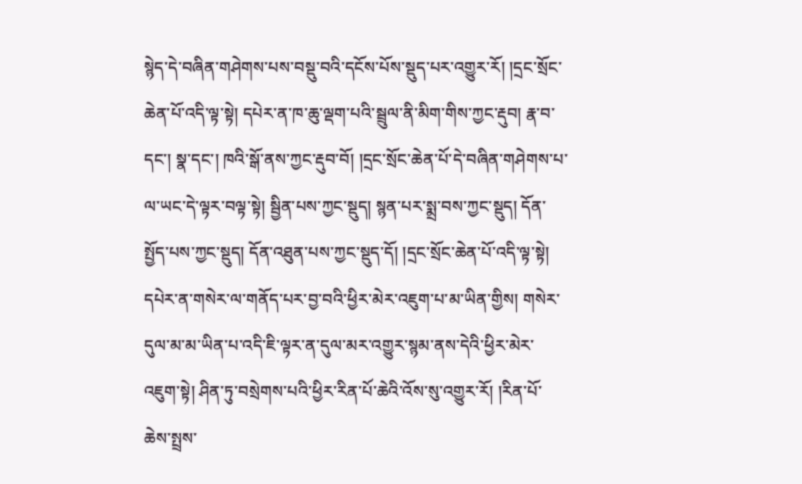སྙེད་དེ་བཞིན་གཤེགས་པས་བསྡུ་བའི་དངོས་པོས་སྡུད་པར་འགྱུར་རོ། །དྲང་སྲོང་ཆེན་པོ་འདི་ལྟ་སྟེ། དཔེར་ན་ཁ་ཆུ་ལྡག་པའི་སྦྲུལ་ནི་མིག་གིས་ཀྱང་རྡུབ། རྣ་བ་དང་། སྣ་དང་། ཁའི་སྒོ་ནས་ཀྱང་རྡུབ་བོ། །དྲང་སྲོང་ཆེན་པོ་དེ་བཞིན་གཤེགས་པ་ལ་ཡང་དེ་ལྟར་བལྟ་སྟེ། སྦྱིན་པས་ཀྱང་སྡུད། སྙན་པར་སྨྲ་བས་ཀྱང་སྡུད། དོན་སྤྱོད་པས་ཀྱང་སྡུད། དོན་འཐུན་པས་ཀྱང་སྡུད་དོ། །དྲང་སྲོང་ཆེན་པོ་འདི་ལྟ་སྟེ། དཔེར་ན་གསེར་ལ་གནོད་པར་བྱ་བའི་ཕྱིར་མེར་འཇུག་པ་མ་ཡིན་གྱིས། གསེར་དུལ་མ་མ་ཡིན་པ་འདི་ཇི་ལྟར་ན་དུལ་མར་འགྱུར་སྙམ་ནས་དེའི་ཕྱིར་མེར་འཇུག་སྟེ། ཤིན་ཏུ་བསྲེགས་པའི་ཕྱིར་རིན་པོ་ཆེའི་འོས་སུ་འགྱུར་རོ། །རིན་པོ་ཆེས་སྤྲས་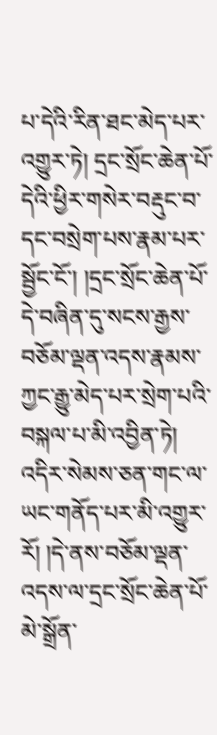པ་དེའི་རིན་ཐང་མེད་པར་འགྱུར་ཏེ། དྲང་སྲོང་ཆེན་པོ་དེའི་ཕྱིར་གསེར་བརྡུང་བ་དང་བསྲེག་པས་རྣམ་པར་སྦྱོང་ངོ་། །དྲང་སྲོང་ཆེན་པོ་དེ་བཞིན་དུ་སངས་རྒྱས་བཅོམ་ལྡན་འདས་རྣམས་ཀྱང་རྒྱུ་མེད་པར་སྲེག་པའི་བསྐལ་པ་མི་འབྱིན་ཏེ། འདིར་སེམས་ཅན་གང་ལ་ཡང་གནོད་པར་མི་འགྱུར་རོ། །དེ་ནས་བཅོམ་ལྡན་འདས་ལ་དྲང་སྲོང་ཆེན་པོ་མེ་སྒྲོན་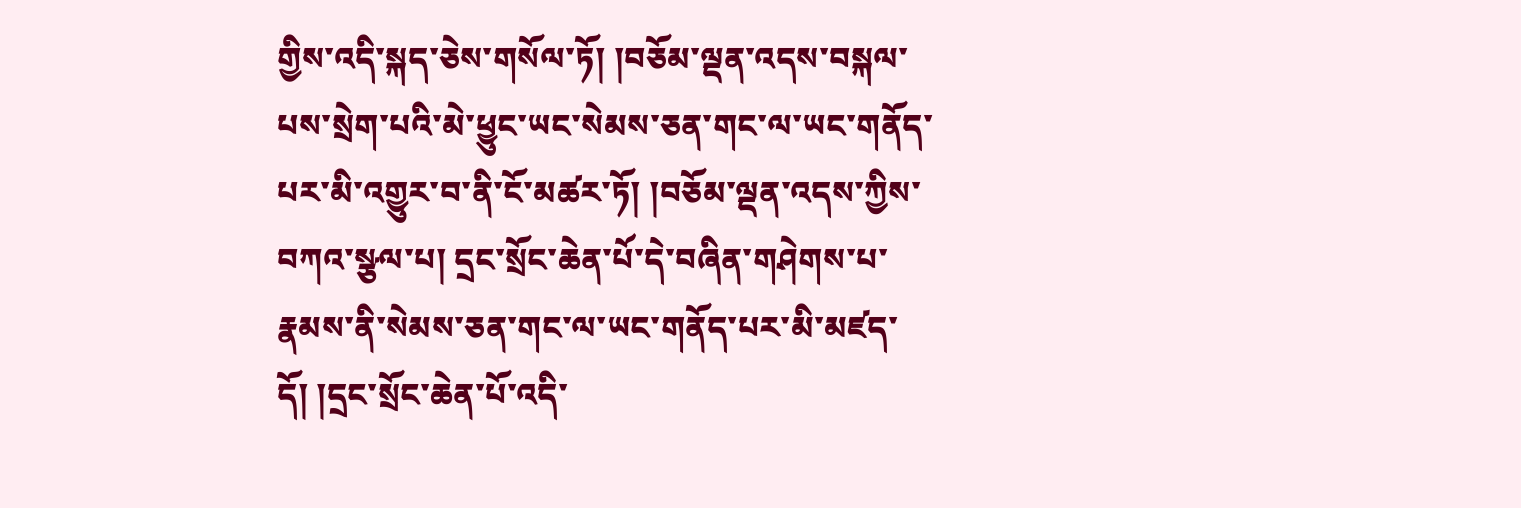གྱིས་འདི་སྐད་ཅེས་གསོལ་ཏོ། །བཅོམ་ལྡན་འདས་བསྐལ་པས་སྲེག་པའི་མེ་ཕྱུང་ཡང་སེམས་ཅན་གང་ལ་ཡང་གནོད་པར་མི་འགྱུར་བ་ནི་ངོ་མཚར་ཏོ། །བཅོམ་ལྡན་འདས་ཀྱིས་བཀའ་སྩལ་པ། དྲང་སྲོང་ཆེན་པོ་དེ་བཞིན་གཤེགས་པ་རྣམས་ནི་སེམས་ཅན་གང་ལ་ཡང་གནོད་པར་མི་མཛད་དོ། །དྲང་སྲོང་ཆེན་པོ་འདི་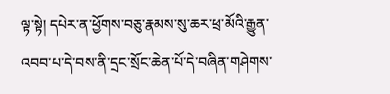ལྟ་སྟེ། དཔེར་ན་ཕྱོགས་བཅུ་རྣམས་སུ་ཆར་ཕྲ་མོའི་རྒྱུན་འབབ་པ་དེ་བས་ནི་དྲང་སྲོང་ཆེན་པོ་དེ་བཞིན་གཤེགས་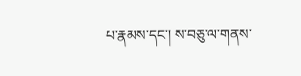པ་རྣམས་དང་། ས་བཅུ་ལ་གནས་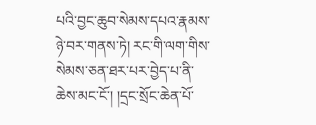པའི་བྱང་ཆུབ་སེམས་དཔའ་རྣམས་ཉེ་བར་གནས་ཏེ། རང་གི་ལག་གིས་སེམས་ཅན་ཐར་པར་བྱེད་པ་ནི་ཆེས་མང་ངོ་། །དྲང་སྲོང་ཆེན་པོ་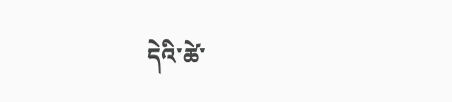དེའི་ཚེ་